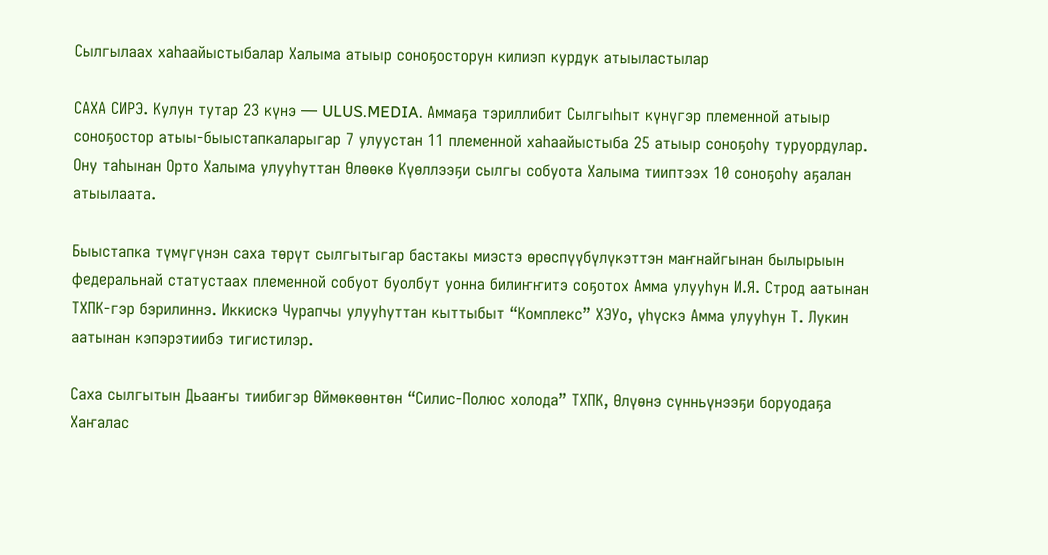Сылгылаах хаһаайыстыбалар Халыма атыыр соноҕосторун килиэп курдук атыыластылар

САХА СИРЭ. Кулун тутар 23 күнэ — ULUS.MEDIA. Аммаҕа тэриллибит Сылгыһыт күнүгэр племенной атыыр соноҕостор атыы-быыстапкаларыгар 7 улуустан 11 племенной хаһаайыстыба 25 атыыр соноҕоһу туруордулар. Ону таһынан Орто Халыма улууһуттан Өлөөкө Күөллээҕи сылгы собуота Халыма тииптээх 10 соноҕоһу аҕалан атыылаата.

Быыстапка түмүгүнэн саха төрүт сылгытыгар бастакы миэстэ өрөспүүбүлүкэттэн маҥнайгынан былырыын федеральнай статустаах племенной собуот буолбут уонна билиҥҥитэ соҕотох Амма улууһун И.Я. Строд аатынан ТХПК-гэр бэрилиннэ. Иккискэ Чурапчы улууһуттан кыттыбыт “Комплекс” ХЭУо, үһүскэ Амма улууһун Т. Лукин аатынан кэпэрэтиибэ тигистилэр.

Саха сылгытын Дьааҥы тиибигэр Өймөкөөнтөн “Силис-Полюс холода” ТХПК, Өлүөнэ сүнньүнээҕи боруодаҕа Хаҥалас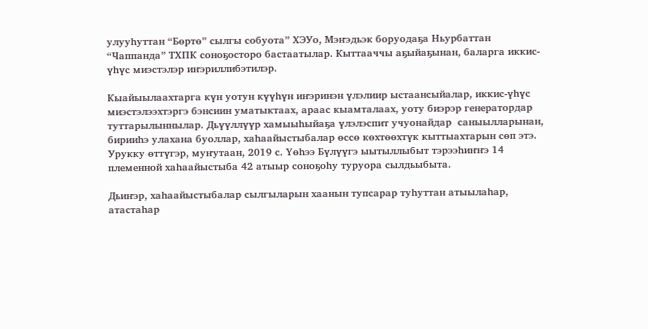улууһуттан “Бөртө” сылгы собуота” ХЭУо, Мэҥэдьэк боруодаҕа Ньурбаттан “Чаппанда” ТХПК соноҕосторо бастаатылар. Кыттааччы аҕыйаҕынан, баларга иккис-үһүс миэстэлэр иҥэриллибэтилэр.

Кыайыылаахтарга күн уотун күүһүн иҥэринэн үлэлиир ыстаансыйалар, иккис-үһүс миэстэлээхтэргэ бэнсиин уматыктаах, араас кыамталаах, уоту биэрэр генератордар туттарылыннылар. Дьүүллүүр хамыыһыйаҕа үлэлэспит учуонайдар  саныылларынан, бирииһэ улахана буоллар, хаһаайыстыбалар өссө көхтөөхтүк кыттыахтарын сөп этэ. Урукку өттүгэр, муҥутаан, 2019 с. Үөһээ Бүлүүгэ ыытыллыбыт тэрээһиҥҥэ 14 племенной хаһаайыстыба 42 атыыр соноҕоһу туруора сылдьыбыта.

Дьиҥэр, хаһаайыстыбалар сылгыларын хаанын тупсарар туһуттан атыылаһар, атастаһар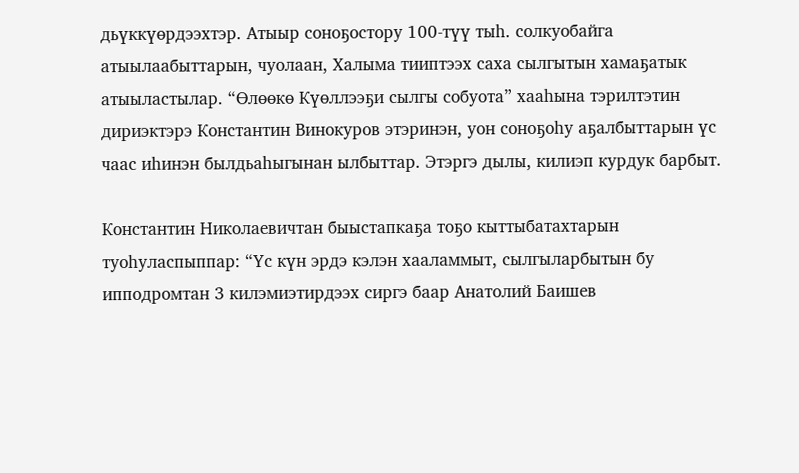дьүккүөрдээхтэр. Атыыр соноҕостору 100-түү тыһ. солкуобайга атыылаабыттарын, чуолаан, Халыма тииптээх саха сылгытын хамаҕатык атыыластылар. “Өлөөкө Күөллээҕи сылгы собуота” хааһына тэрилтэтин дириэктэрэ Константин Винокуров этэринэн, уон соноҕоһу аҕалбыттарын үс чаас иһинэн былдьаһыгынан ылбыттар. Этэргэ дылы, килиэп курдук барбыт.

Константин Николаевичтан быыстапкаҕа тоҕо кыттыбатахтарын туоһуласпыппар: “Үс күн эрдэ кэлэн хааламмыт, сылгыларбытын бу ипподромтан 3 килэмиэтирдээх сиргэ баар Анатолий Баишев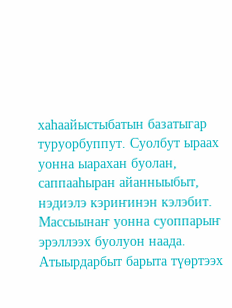хаһаайыстыбатын базатыгар туруорбуппут. Суолбут ыраах уонна ыарахан буолан, саппааһыран айанныыбыт, нэдиэлэ кэриҥинэн кэлэбит. Массыынаҥ уонна суоппарыҥ эрэллээх буолуон наада. Атыырдарбыт барыта түөртээх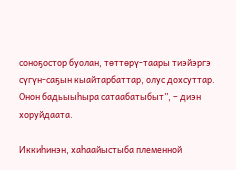соноҕостор буолан, төттөрү-таары тиэйэргэ сүгүн-саҕын кыайтарбаттар, олус дохсуттар. Онон бадьыыһыра сатаабатыбыт”, – диэн хоруйдаата.

Иккиһинэн, хаһаайыстыба племенной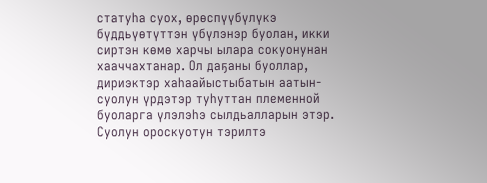статуһа суох, өрөспүүбүлүкэ бүддьүөтүттэн үбүлэнэр буолан, икки сиртэн көмө харчы ылара сокуонунан хааччахтанар. Ол даҕаны буоллар, дириэктэр хаһаайыстыбатын аатын-суолун үрдэтэр туһуттан племенной буоларга үлэлэһэ сылдьалларын этэр. Суолун ороскуотун тэрилтэ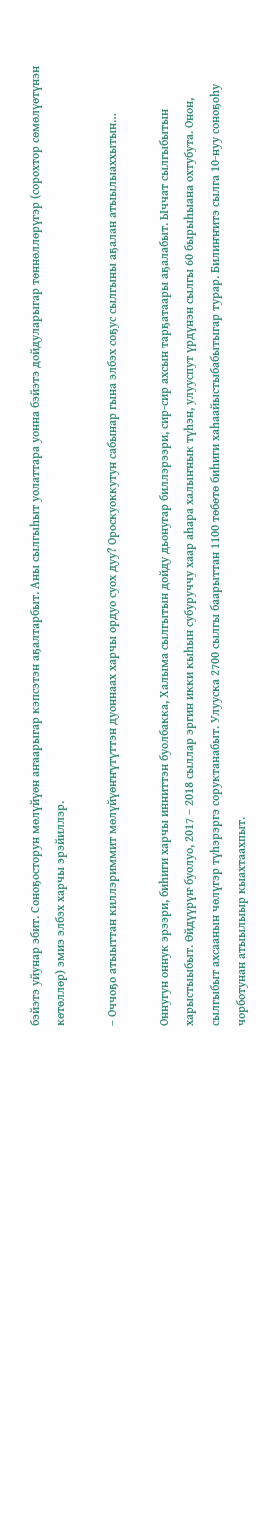бэйэтэ уйунар эбит. Соноҕосторун мөлүйүөн аҥаарыгар кэпсэтэн аҕалтарбыт. Аны сылгыһыт уолаттара уонна бэйэтэ дойдуларыгар төннөллөрүгэр (сорохтор сөмөлүөтүнэн көтөллөр) эмиэ элбэх харчы эрэйиллэр.

– Оччоҕо атыыттан киллэриммит мөлүйүөҥҥүтүттэн дуоннаах харчы ордуо суох дуу? Ороскуоккутун сабынар гына элбэх соҕус сылгыны аҕалан атыылыаххытын…

Оннугун оннук эрээри, биһиги харчы инниттэн буолбакка, Халыма сылгытын дойду дьонугар биллэрээри, сир-сир ахсын тарҕатаары аҕалабыт. Ыччат сылгыбытын харыстыыбыт. Өйдүүрүҥ буолуо, 2017 – 2018 сыллар эргин икки кыһын субуруччу хаар аһара халыҥнык түһэн, улууспут үрдүнэн сылгы 60 бырыһыана охтубута. Онон, сылгыбыт ахсаанын чөлүгэр түһэрэргэ соруктанабыт. Улууска 2700 сылгы баарыттан 1100 төбөтө биһиги хаһаайыстыбабытыгар турар. Билиҥҥитэ сылга 10-нуу соноҕоһу чорботунан атыылыыр кыахтаахпыт.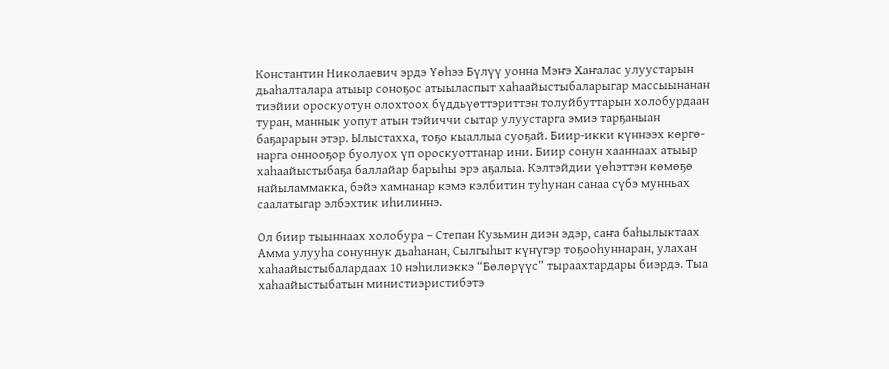Константин Николаевич эрдэ Үөһээ Бүлүү уонна Мэҥэ Хаҥалас улуустарын дьаһалталара атыыр соноҕос атыыласпыт хаһаайыстыбаларыгар массыынанан тиэйии ороскуотун олохтоох бүддьүөттэриттэн толуйбуттарын холобурдаан туран, маннык уопут атын тэйиччи сытар улуустарга эмиэ тарҕаныан баҕарарын этэр. Ылыстахха, тоҕо кыаллыа суоҕай. Биир-икки күннээх көргө-нарга оннооҕор буолуох үп ороскуоттанар ини. Биир сонун хааннаах атыыр хаһаайыстыбаҕа баллайар барыһы эрэ аҕалыа. Кэлтэйдии үөһэттэн көмөҕө найыламмакка, бэйэ хамнанар кэмэ кэлбитин туһунан санаа сүбэ мунньах саалатыгар элбэхтик иһилиннэ.

Ол биир тыыннаах холобура – Степан Кузьмин диэн эдэр, саҥа баһылыктаах Амма улууһа сонуннук дьаһанан, Сылгыһыт күнүгэр тоҕооһуннаран, улахан хаһаайыстыбалардаах 10 нэһилиэккэ “Бөлөрүүс” тыраахтардары биэрдэ. Тыа хаһаайыстыбатын министиэристибэтэ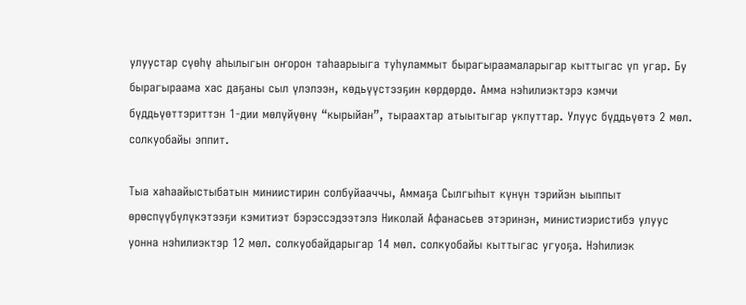улуустар сүөһү аһылыгын оҥорон таһаарыыга туһуламмыт бырагыраамаларыгар кыттыгас үп угар. Бу бырагыраама хас даҕаны сыл үлэлээн, көдьүүстээҕин көрдөрдө. Амма нэһилиэктэрэ кэмчи бүддьүөттэриттэн 1-дии мөлүйүөнү “кырыйан”, тыраахтар атыытыгар укпуттар. Улуус бүддьүөтэ 2 мөл. солкуобайы эппит.

Тыа хаһаайыстыбатын миниистирин солбуйааччы, Аммаҕа Сылгыһыт күнүн тэрийэн ыыппыт өрөспүүбүлүкэтээҕи кэмитиэт бэрэссэдээтэлэ Николай Афанасьев этэринэн, министиэристибэ улуус уонна нэһилиэктэр 12 мөл. солкуобайдарыгар 14 мөл. солкуобайы кыттыгас угуоҕа. Нэһилиэк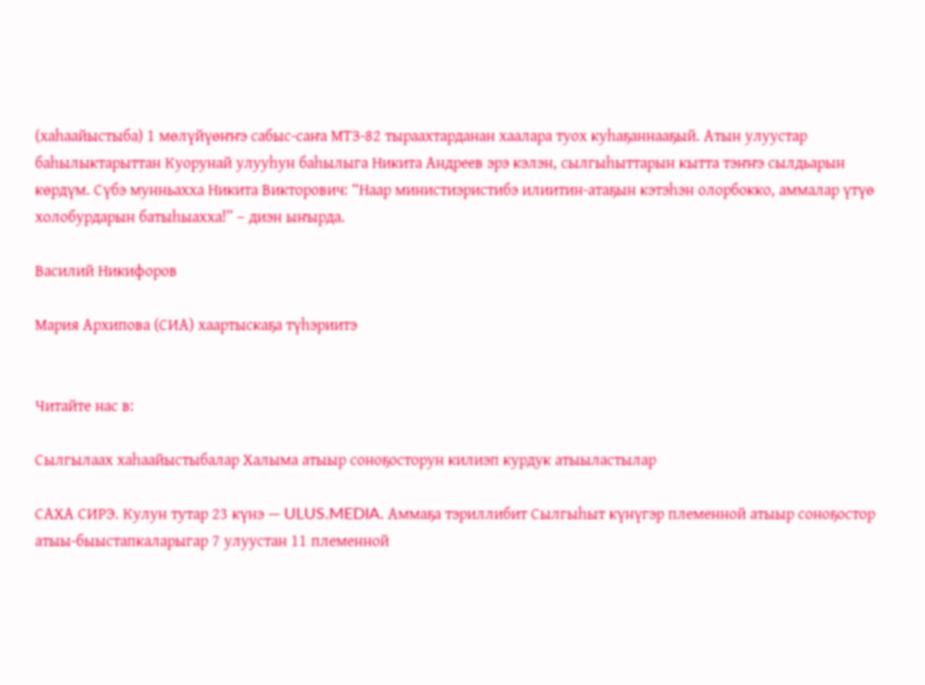(хаһаайыстыба) 1 мөлүйүөҥҥэ сабыс-саҥа МТЗ-82 тыраахтарданан хаалара туох куһаҕаннааҕый. Атын улуустар баһылыктарыттан Куорунай улууһун баһылыга Никита Андреев эрэ кэлэн, сылгыһыттарын кытта тэҥҥэ сылдьарын көрдүм. Сүбэ мунньахха Никита Викторович: “Наар министиэристибэ илиитин-атаҕын кэтэһэн олорбокко, аммалар үтүө холобурдарын батыһыахха!” – диэн ыҥырда.

Василий Никифоров

Мария Архипова (СИА) хаартыскаҕа түһэриитэ


Читайте нас в:

Сылгылаах хаһаайыстыбалар Халыма атыыр соноҕосторун килиэп курдук атыыластылар

САХА СИРЭ. Кулун тутар 23 күнэ — ULUS.MEDIA. Аммаҕа тэриллибит Сылгыһыт күнүгэр племенной атыыр соноҕостор атыы-быыстапкаларыгар 7 улуустан 11 племенной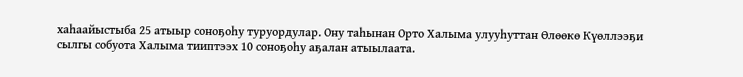хаһаайыстыба 25 атыыр соноҕоһу туруордулар. Ону таһынан Орто Халыма улууһуттан Өлөөкө Күөллээҕи сылгы собуота Халыма тииптээх 10 соноҕоһу аҕалан атыылаата.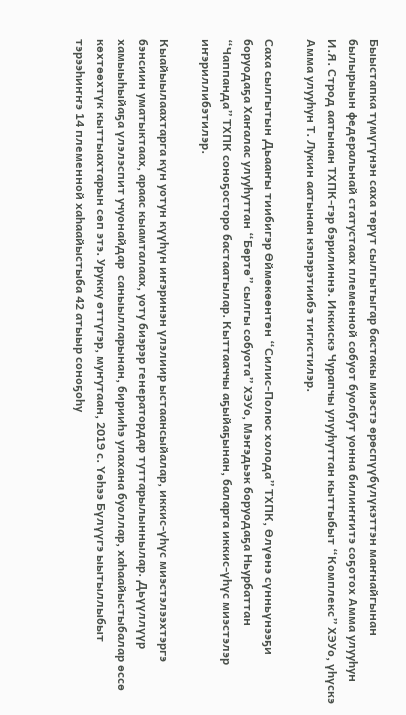Быыстапка түмүгүнэн саха төрүт сылгытыгар бастакы миэстэ өрөспүүбүлүкэттэн маҥнайгынан былырыын федеральнай статустаах племенной собуот буолбут уонна билиҥҥитэ соҕотох Амма улууһун И.Я. Строд аатынан ТХПК-гэр бэрилиннэ. Иккискэ Чурапчы улууһуттан кыттыбыт “Комплекс” ХЭУо, үһүскэ Амма улууһун Т. Лукин аатынан кэпэрэтиибэ тигистилэр.

Саха сылгытын Дьааҥы тиибигэр Өймөкөөнтөн “Силис-Полюс холода” ТХПК, Өлүөнэ сүнньүнээҕи боруодаҕа Хаҥалас улууһуттан “Бөртө” сылгы собуота” ХЭУо, Мэҥэдьэк боруодаҕа Ньурбаттан “Чаппанда” ТХПК соноҕосторо бастаатылар. Кыттааччы аҕыйаҕынан, баларга иккис-үһүс миэстэлэр иҥэриллибэтилэр.

Кыайыылаахтарга күн уотун күүһүн иҥэринэн үлэлиир ыстаансыйалар, иккис-үһүс миэстэлээхтэргэ бэнсиин уматыктаах, араас кыамталаах, уоту биэрэр генератордар туттарылыннылар. Дьүүллүүр хамыыһыйаҕа үлэлэспит учуонайдар  саныылларынан, бирииһэ улахана буоллар, хаһаайыстыбалар өссө көхтөөхтүк кыттыахтарын сөп этэ. Урукку өттүгэр, муҥутаан, 2019 с. Үөһээ Бүлүүгэ ыытыллыбыт тэрээһиҥҥэ 14 племенной хаһаайыстыба 42 атыыр соноҕоһу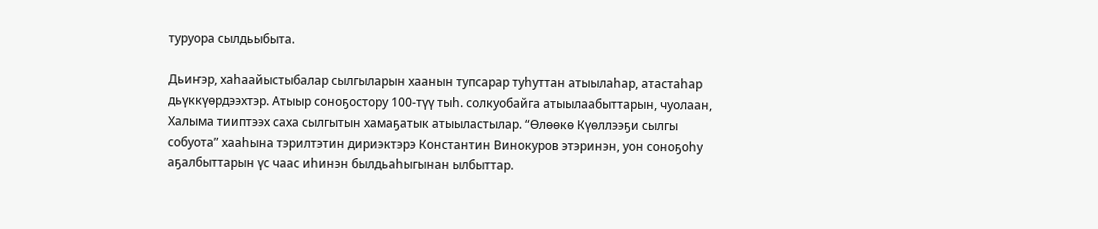туруора сылдьыбыта.

Дьиҥэр, хаһаайыстыбалар сылгыларын хаанын тупсарар туһуттан атыылаһар, атастаһар дьүккүөрдээхтэр. Атыыр соноҕостору 100-түү тыһ. солкуобайга атыылаабыттарын, чуолаан, Халыма тииптээх саха сылгытын хамаҕатык атыыластылар. “Өлөөкө Күөллээҕи сылгы собуота” хааһына тэрилтэтин дириэктэрэ Константин Винокуров этэринэн, уон соноҕоһу аҕалбыттарын үс чаас иһинэн былдьаһыгынан ылбыттар.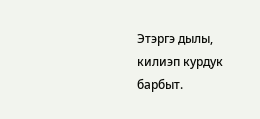Этэргэ дылы, килиэп курдук барбыт.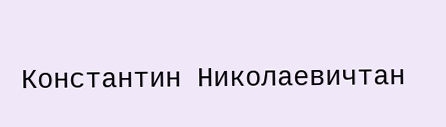Константин Николаевичтан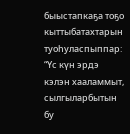быыстапкаҕа тоҕо кыттыбатахтарын туоһуласпыппар: “Үс күн эрдэ кэлэн хааламмыт, сылгыларбытын бу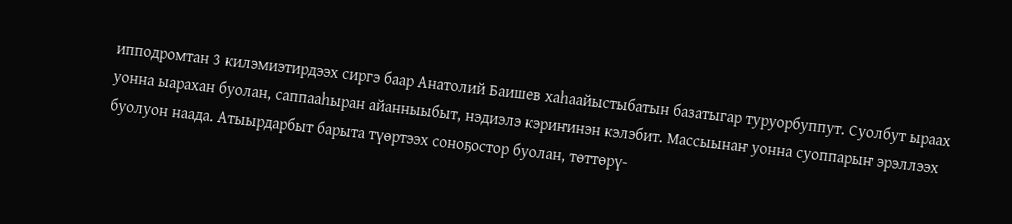ипподромтан 3 килэмиэтирдээх сиргэ баар Анатолий Баишев хаһаайыстыбатын базатыгар туруорбуппут. Суолбут ыраах уонна ыарахан буолан, саппааһыран айанныыбыт, нэдиэлэ кэриҥинэн кэлэбит. Массыынаҥ уонна суоппарыҥ эрэллээх буолуон наада. Атыырдарбыт барыта түөртээх соноҕостор буолан, төттөрү-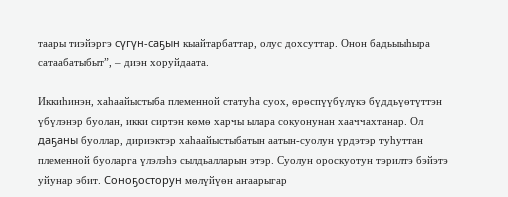таары тиэйэргэ сүгүн-саҕын кыайтарбаттар, олус дохсуттар. Онон бадьыыһыра сатаабатыбыт”, – диэн хоруйдаата.

Иккиһинэн, хаһаайыстыба племенной статуһа суох, өрөспүүбүлүкэ бүддьүөтүттэн үбүлэнэр буолан, икки сиртэн көмө харчы ылара сокуонунан хааччахтанар. Ол даҕаны буоллар, дириэктэр хаһаайыстыбатын аатын-суолун үрдэтэр туһуттан племенной буоларга үлэлэһэ сылдьалларын этэр. Суолун ороскуотун тэрилтэ бэйэтэ уйунар эбит. Соноҕосторун мөлүйүөн аҥаарыгар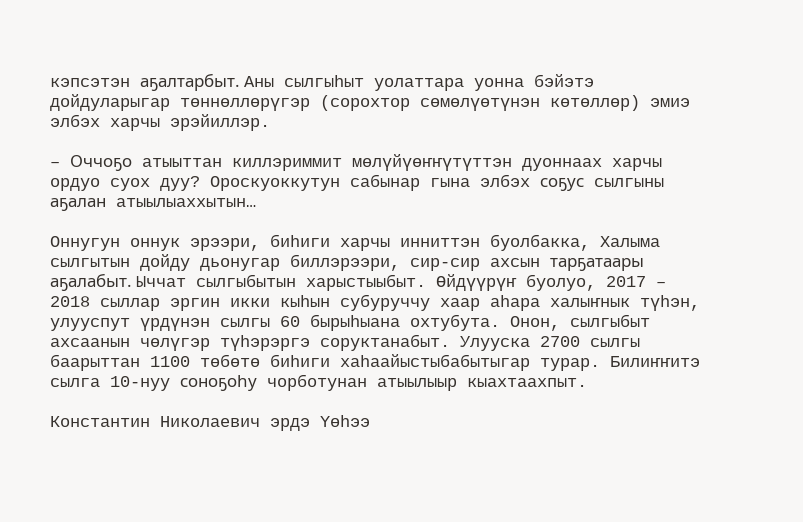кэпсэтэн аҕалтарбыт. Аны сылгыһыт уолаттара уонна бэйэтэ дойдуларыгар төннөллөрүгэр (сорохтор сөмөлүөтүнэн көтөллөр) эмиэ элбэх харчы эрэйиллэр.

– Оччоҕо атыыттан киллэриммит мөлүйүөҥҥүтүттэн дуоннаах харчы ордуо суох дуу? Ороскуоккутун сабынар гына элбэх соҕус сылгыны аҕалан атыылыаххытын…

Оннугун оннук эрээри, биһиги харчы инниттэн буолбакка, Халыма сылгытын дойду дьонугар биллэрээри, сир-сир ахсын тарҕатаары аҕалабыт. Ыччат сылгыбытын харыстыыбыт. Өйдүүрүҥ буолуо, 2017 – 2018 сыллар эргин икки кыһын субуруччу хаар аһара халыҥнык түһэн, улууспут үрдүнэн сылгы 60 бырыһыана охтубута. Онон, сылгыбыт ахсаанын чөлүгэр түһэрэргэ соруктанабыт. Улууска 2700 сылгы баарыттан 1100 төбөтө биһиги хаһаайыстыбабытыгар турар. Билиҥҥитэ сылга 10-нуу соноҕоһу чорботунан атыылыыр кыахтаахпыт.

Константин Николаевич эрдэ Үөһээ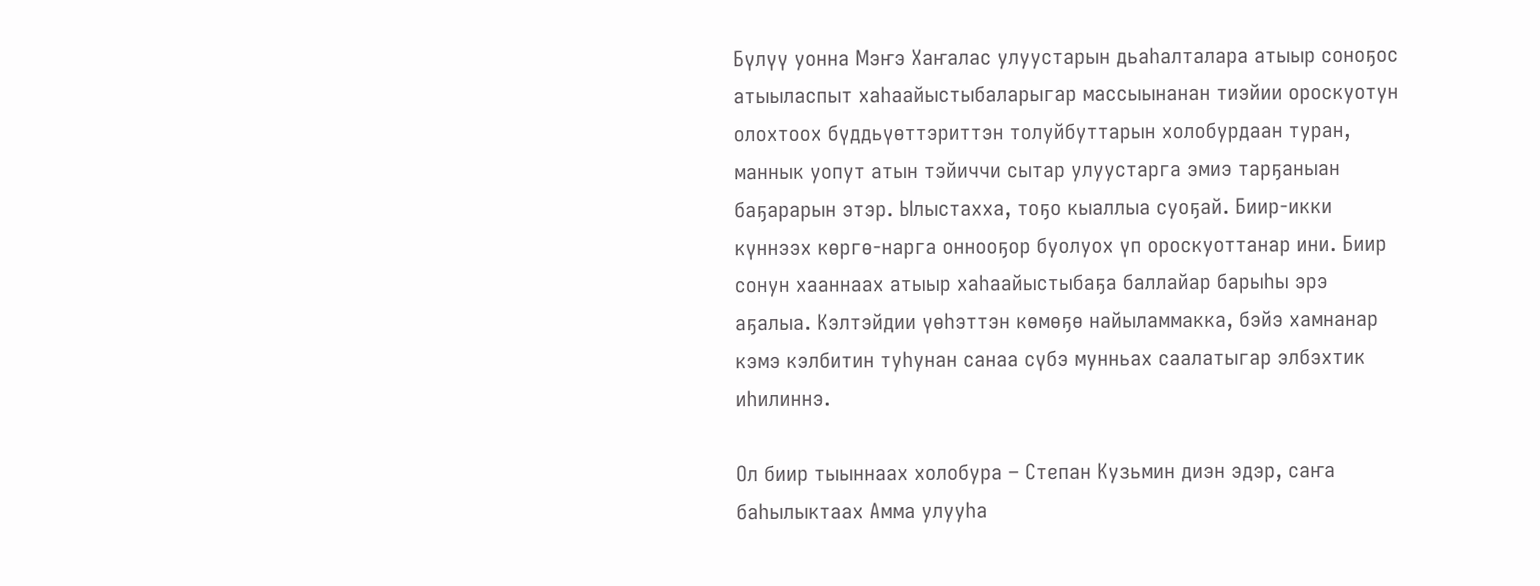Бүлүү уонна Мэҥэ Хаҥалас улуустарын дьаһалталара атыыр соноҕос атыыласпыт хаһаайыстыбаларыгар массыынанан тиэйии ороскуотун олохтоох бүддьүөттэриттэн толуйбуттарын холобурдаан туран, маннык уопут атын тэйиччи сытар улуустарга эмиэ тарҕаныан баҕарарын этэр. Ылыстахха, тоҕо кыаллыа суоҕай. Биир-икки күннээх көргө-нарга оннооҕор буолуох үп ороскуоттанар ини. Биир сонун хааннаах атыыр хаһаайыстыбаҕа баллайар барыһы эрэ аҕалыа. Кэлтэйдии үөһэттэн көмөҕө найыламмакка, бэйэ хамнанар кэмэ кэлбитин туһунан санаа сүбэ мунньах саалатыгар элбэхтик иһилиннэ.

Ол биир тыыннаах холобура – Степан Кузьмин диэн эдэр, саҥа баһылыктаах Амма улууһа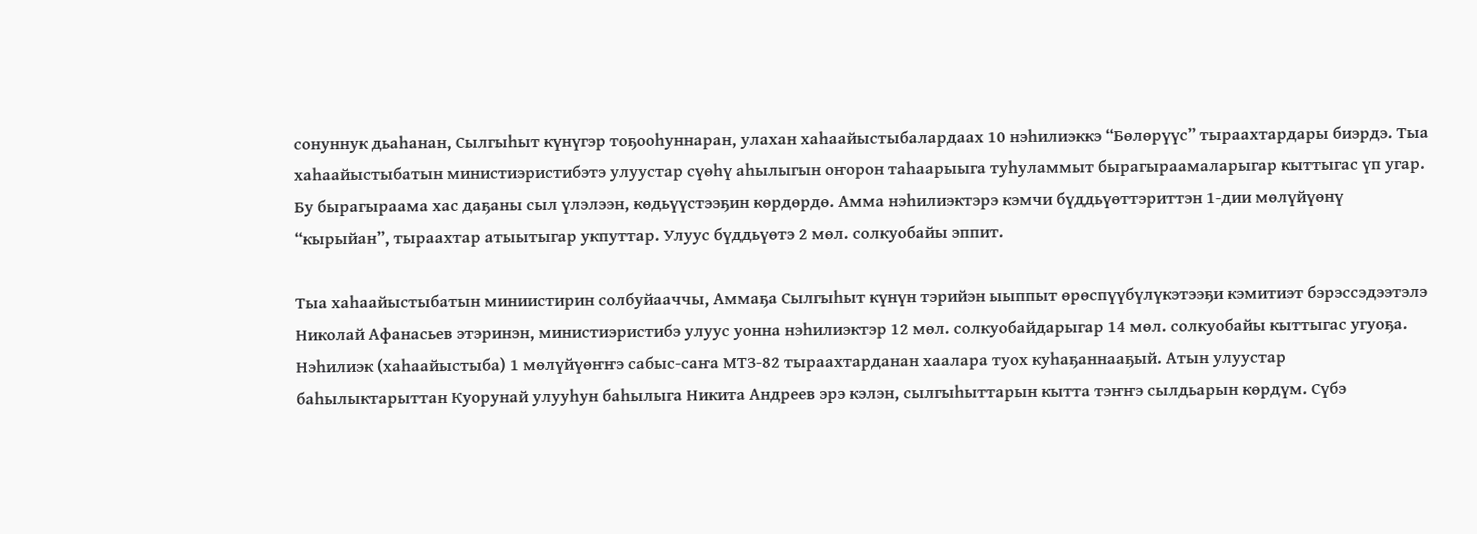сонуннук дьаһанан, Сылгыһыт күнүгэр тоҕооһуннаран, улахан хаһаайыстыбалардаах 10 нэһилиэккэ “Бөлөрүүс” тыраахтардары биэрдэ. Тыа хаһаайыстыбатын министиэристибэтэ улуустар сүөһү аһылыгын оҥорон таһаарыыга туһуламмыт бырагыраамаларыгар кыттыгас үп угар. Бу бырагыраама хас даҕаны сыл үлэлээн, көдьүүстээҕин көрдөрдө. Амма нэһилиэктэрэ кэмчи бүддьүөттэриттэн 1-дии мөлүйүөнү “кырыйан”, тыраахтар атыытыгар укпуттар. Улуус бүддьүөтэ 2 мөл. солкуобайы эппит.

Тыа хаһаайыстыбатын миниистирин солбуйааччы, Аммаҕа Сылгыһыт күнүн тэрийэн ыыппыт өрөспүүбүлүкэтээҕи кэмитиэт бэрэссэдээтэлэ Николай Афанасьев этэринэн, министиэристибэ улуус уонна нэһилиэктэр 12 мөл. солкуобайдарыгар 14 мөл. солкуобайы кыттыгас угуоҕа. Нэһилиэк (хаһаайыстыба) 1 мөлүйүөҥҥэ сабыс-саҥа МТЗ-82 тыраахтарданан хаалара туох куһаҕаннааҕый. Атын улуустар баһылыктарыттан Куорунай улууһун баһылыга Никита Андреев эрэ кэлэн, сылгыһыттарын кытта тэҥҥэ сылдьарын көрдүм. Сүбэ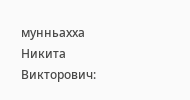мунньахха Никита Викторович: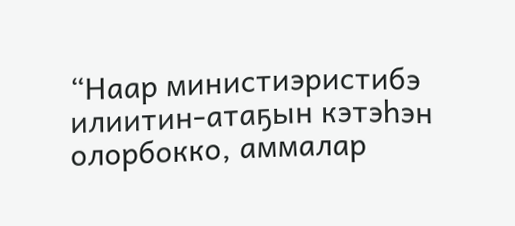“Наар министиэристибэ илиитин-атаҕын кэтэһэн олорбокко, аммалар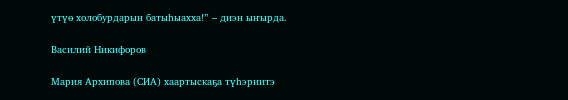үтүө холобурдарын батыһыахха!” – диэн ыҥырда.

Василий Никифоров

Мария Архипова (СИА) хаартыскаҕа түһэриитэ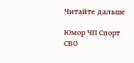Читайте дальше

Юмор ЧП Спорт СВО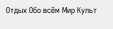Отдых Обо всём Мир Культ